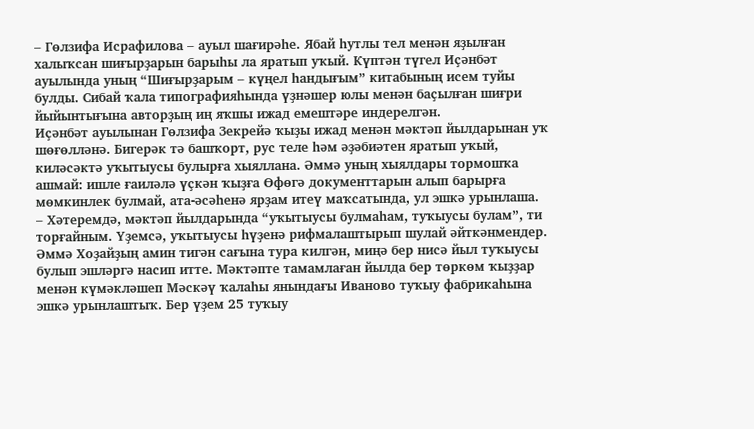– Гөлзифа Исрафилова – ауыл шағирәһе. Ябай һутлы тел менән яҙылған халыҡсан шиғырҙарын барыһы ла яратып уҡый. Күптән түгел Иҫәнбәт ауылында уның “Шиғырҙарым – күңел һандығым” китабының исем туйы булды. Сибай ҡала типографияһында үҙнәшер юлы менән баҫылған шиғри йыйынтығына авторҙың иң яҡшы ижад емештәре индерелгән.
Иҫәнбәт ауылынан Гөлзифа Зекрейә ҡыҙы ижад менән мәктәп йылдарынан уҡ шөғөлләнә. Бигерәк тә башҡорт, рус теле һәм әҙәбиәтен яратып уҡый, киләсәктә уҡытыусы булырға хыяллана. Әммә уның хыялдары тормошҡа ашмай: ишле ғаиләлә үҫкән ҡыҙға Өфөгә документтарын алып барырға мөмкинлек булмай, ата-әсәһенә ярҙам итеү маҡсатында, ул эшкә урынлаша.
– Хәтеремдә, мәктәп йылдарында “уҡытыусы булмаһам, туҡыусы булам”, ти торғайным. Үҙемсә, уҡытыусы һүҙенә рифмалаштырып шулай әйткәнмендер. Әммә Хоҙайҙың амин тигән сағына тура килгән, миңә бер нисә йыл туҡыусы булып эшләргә насип итте. Мәктәпте тамамлаған йылда бер төркөм ҡыҙҙар менән күмәкләшеп Мәскәү ҡалаһы янындағы Иваново туҡыу фабрикаһына эшкә урынлаштыҡ. Бер үҙем 25 туҡыу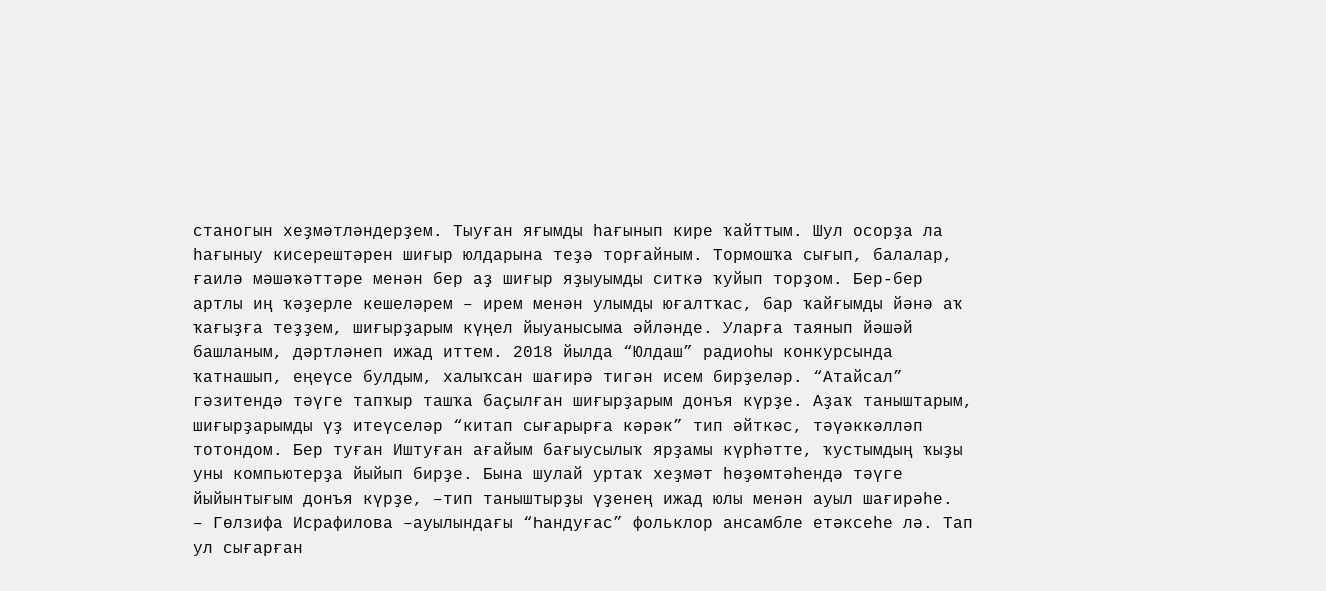станогын хеҙмәтләндерҙем. Тыуған яғымды һағынып кире ҡайттым. Шул осорҙа ла һағыныу кисерештәрен шиғыр юлдарына теҙә торғайным. Тормошҡа сығып, балалар, ғаилә мәшәҡәттәре менән бер аҙ шиғыр яҙыуымды ситкә ҡуйып торҙом. Бер-бер артлы иң ҡәҙерле кешеләрем – ирем менән улымды юғалтҡас, бар ҡайғымды йәнә аҡ ҡағыҙға теҙҙем, шиғырҙарым күңел йыуанысыма әйләнде. Уларға таянып йәшәй башланым, дәртләнеп ижад иттем. 2018 йылда “Юлдаш” радиоһы конкурсында ҡатнашып, еңеүсе булдым, халыҡсан шағирә тигән исем бирҙеләр. “Атайсал” гәзитендә тәүге тапҡыр ташҡа баҫылған шиғырҙарым донъя күрҙе. Аҙаҡ таныштарым, шиғырҙарымды үҙ итеүселәр “китап сығарырға кәрәк” тип әйткәс, тәүәккәлләп тотондом. Бер туған Иштуған ағайым бағыусылыҡ ярҙамы күрһәтте, ҡустымдың ҡыҙы уны компьютерҙа йыйып бирҙе. Бына шулай уртаҡ хеҙмәт һөҙөмтәһендә тәүге йыйынтығым донъя күрҙе, –тип таныштырҙы үҙенең ижад юлы менән ауыл шағирәһе.
– Гөлзифа Исрафилова –ауылындағы “Һандуғас” фольклор ансамбле етәксеһе лә. Тап ул сығарған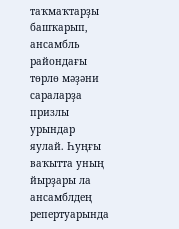таҡмаҡтарҙы башҡарып, ансамбль райондағы төрлө мәҙәни сараларҙа призлы урындар яулай. Һуңғы ваҡытта уның йырҙары ла ансамблдең репертуарында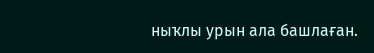ныҡлы урын ала башлаған.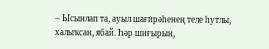– Ысынлап та, ауыл шағирәһенең теле һутлы, халыҡсан, ябай. Һәр шиғырын,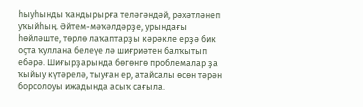һыуһынды ҡандырырға теләгәндәй, рәхәтләнеп уҡыйһың. Әйтем-мәҡәлдәрҙе, урындағы һөйләште, төрлө лаҡаптарҙы кәрәкле ерҙә бик оҫта ҡуллана белеүе лә шиғриәтен балҡытып ебәрә. Шиғырҙарында бөгөнгө проблемалар ҙа ҡыйыу күтәрелә, тыуған ер, атайсалы өсөн тәрән борсолоуы ижадында асыҡ сағыла.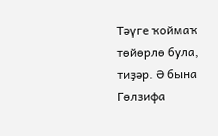Тәүге ҡоймаҡ төйөрлө була, тиҙәр. Ә бына Гөлзифа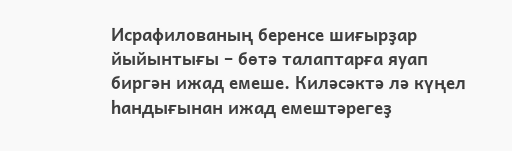Исрафилованың беренсе шиғырҙар йыйынтығы – бөтә талаптарға яуап биргән ижад емеше. Киләсәктә лә күңел һандығынан ижад емештәрегеҙ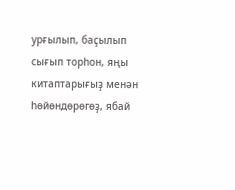урғылып, баҫылып сығып торһон, яңы китаптарығыҙ менән һөйөндөрөгөҙ, ябай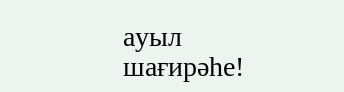ауыл шағирәһе!